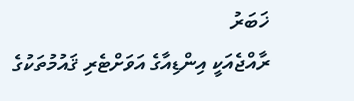ޚަބަރު
ރާއްޖެއަކީ އިންޑިއާގެ އަވަށްޓެރި ޤައުމުތަކުގެ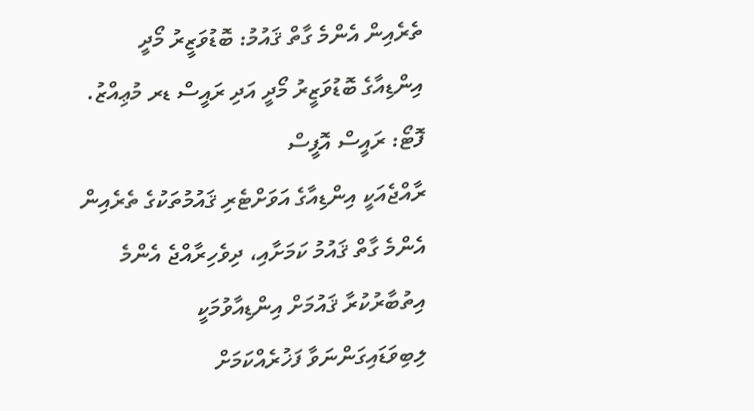ތެރެއިން އެންމެ ގާތް ޤައުމު: ބޮޑުވަޒީރު މޯދީ
އިންޑިއާގެ ބޮޑުވަޒީރު މޯދީ އަދި ރައީސް ޑރ މުޢިއްޒު. ފޮޓޯ: ރައީސް އޮފީސް
ރާއްޖެއަކީ އިންޑިއާގެ އަވަށްޓެރި ޤައުމުތަކުގެ ތެރެއިން އެންމެ ގާތް ޤައުމު ކަމަށާއި، ދިވެހިރާއްޖެ އެންމެ އިތުބާރުކުރާ ޤައުމަށް އިންޑިއާވުމަކީ ލިބިވަޑައިގަންނަވާ ފަޚުރެއްކަމަށް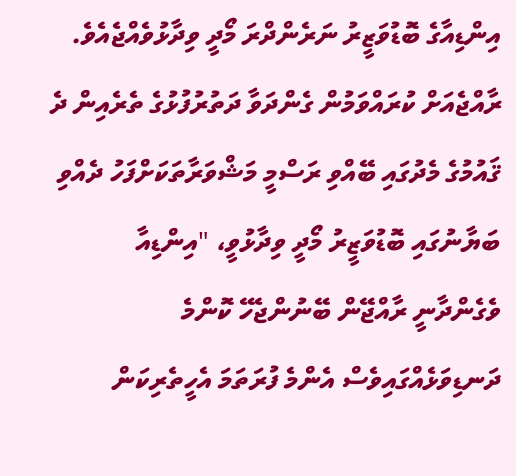އިންޑިއާގެ ބޮޑުވަޒީރު ނަރެންދްރަ މޯދީ ވިދާޅުވެއްޖެއެވެ.
ރާއްޖެއަށް ކުރައްވަމުން ގެންދަވާ ދަތުރުފުޅުގެ ތެރެއިން ދެ ޤައުމުގެ މެދުގައި ބޭއްވި ރަސްމީ މަޝްވަރާތަކަށްފަހު ދެއްވި ބަޔާނުގައި ބޮޑުވަޒީރު މޯދީ ވިދާޅުވީ، "އިންޑިއާ ވެގެންދާނީ ރާއްޖޭން ބޭނުންޖެހޭ ކޮންމެ ދަނޑިވަޅެއްގައިވެސް އެންމެ ފުރަތަމަ އެހީތެރިކަން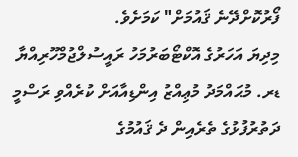ފޯރުކޮށްދޭނެ ޤައުމަށް" ކަމަށެވެ.
މިދިޔަ އަހަރުގެ އޮކްޓޯބަރުމަހު ރައީސުލްޖުމްހޫރިއްޔާ ޑރ. މުޙައްމަދު މުޢިއްޒު އިންޑިއާއަށް ކުރެއްވި ރަސްމީ ދަތުރުފުޅުގެ ތެރެއިން ދެ ޤައުމުގެ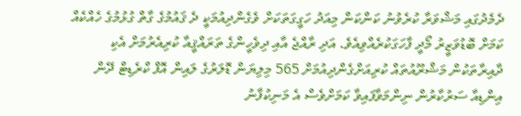ދެމެދުގައި މަޝްވަރާ ކުރެވުނު ކަންކަން މިއަދު ހަގީގަތަކަށް ވެގެންދިއުމަކީ ދެ ޤައުމުގެ ގާތް ގުޅުމުގެ ހެއްކެއް ކަމަށް ބޮޑުވަޒީރު މޯދީ ފާހަގަކުރެއްވިއެވެ. އަދި ރާއްޖެ އާއި ދިވެހީންގެ ތަރައްޤީއާ ކުރިއެރުމަށް އެކި ދާއިރާތަކުން މަޝްރޫއުތައް ކުރިއަށްގެންދިއުމަށް 565 މިލިޔަން ޑޮލަރުގެ ލައިން އޮފް ކްރެޑިޓް ދޭން އިންޑިއާ ސަރުކާރުން ނިންމަވާފައިވާ ކަމަށްވެސް އެ މަނިކުފާނު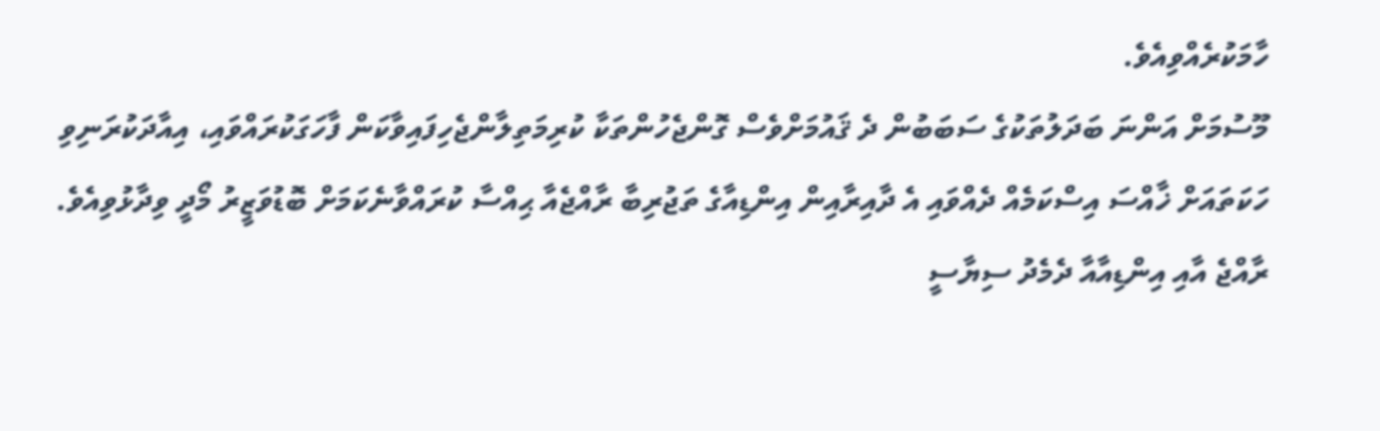ހާމަކުރެއްވިއެވެ.
މޫސުމަށް އަންނަ ބަދަލުތަކުގެ ސަބަބުން ދެ ޤައުމަށްވެސް ގޮންޖެހުންތަކާ ކުރިމަތިލާންޖެހިފައިވާކަން ފާހަގަކުރައްވައި، އިއާދަކުރަނިވި ހަކަތައަށް ޚާއްސަ އިސްކަމެއް ދެއްވައި އެ ދާއިރާއިން އިންޑިއާގެ ތަޖުރިބާ ރާއްޖެއާ ޙިއްސާ ކުރައްވާނެކަމަށް ބޮޑުވަޒީރު މޯދީ ވިދާޅުވިއެވެ.
ރާއްޖެ އާއި އިންޑިއާއާ ދެމެދު ސިޔާސީ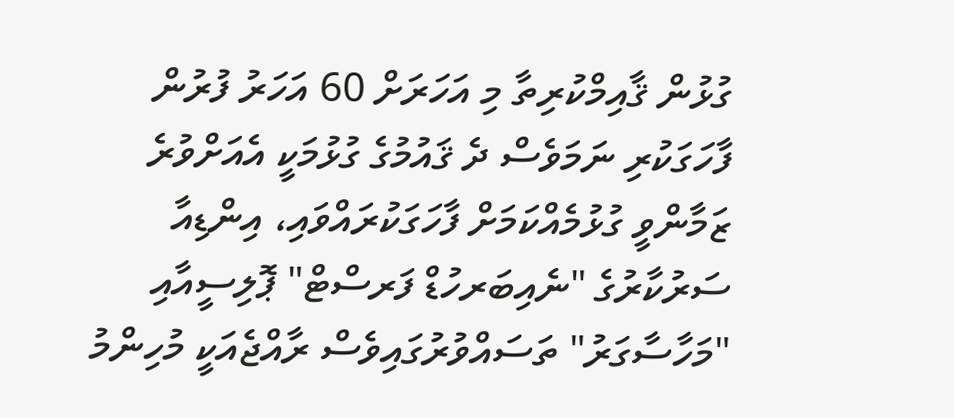ގުޅުން ޤާއިމްކުރިތާ މި އަހަރަށް 60 އަހަރު ފުރުން ފާހަގަކުރި ނަމަވެސް ދެ ޤައުމުގެ ގުޅުމަކީ އެއަށްވުރެ ޒަމާންވީ ގުޅުމެއްކަމަށް ފާހަގަކުރައްވައި، އިންޑިއާ ސަރުކާރުގެ "ނެއިބަރހުޑް ފަރސްޓް" ޕޮލިސީއާއި "މަހާސާގަރު" ތަސައްވުރުގައިވެސް ރާއްޖެއަކީ މުހިންމު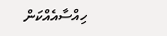ހިއްސާއެއްކަން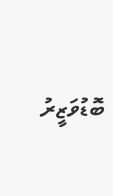ބޮޑުވަޒީރު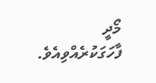މޯދީ ފާހަގަކުރެއްވިއެވެ.